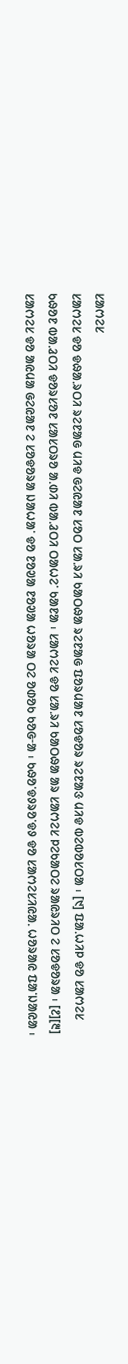ᱥᱟᱬᱮᱥ
ᱥᱟᱬᱮᱥ ᱫᱚ ᱫᱷᱟᱹᱨᱛᱤ ᱨᱮᱱᱟᱜ ᱢᱤᱫ ᱜᱮᱭᱟᱱ ᱥᱚᱛ ᱥᱟᱹᱨᱤ ᱠᱟᱛᱷᱟ ᱨᱮᱱᱟᱜ ᱯᱚᱨᱢᱟᱱ ᱥᱚᱫᱚᱨ ᱨᱮᱱᱟᱝ ᱢᱤᱫ ᱵᱮᱵᱚᱥᱛᱟ ᱾ [᱑] ᱯᱟᱹᱦᱤᱞ ᱫᱚ ᱥᱟᱬᱮᱥ ᱠᱷᱚᱱ ᱵᱟᱹᱲᱛᱤ ᱫᱚᱨᱥᱚᱱ ᱥᱟᱥᱛᱨᱚ ᱟᱹᱰᱤ ᱵᱟᱹᱲᱛᱤ ᱛᱟᱦᱮᱸ ᱠᱟᱱᱟ ᱾ ᱥᱟᱬᱮᱥ ᱫᱚ ᱥᱟᱹᱨᱤ ᱠᱟᱛᱷᱟ ᱟᱨ ᱥᱟᱬᱮᱥ ᱞᱮᱠᱟᱛᱮ ᱨᱟᱭᱨᱤᱛ ᱮ ᱥᱚᱫᱚᱨᱟ ᱾ [᱒][᱓] ᱥᱟᱬᱮᱥ ᱫᱚ ᱟᱭᱢᱟ ᱜᱮᱭᱟᱱ ᱮ ᱥᱚᱫᱚᱨᱟ ᱡᱟᱦᱟᱸ ᱫᱚ ᱱᱚᱣᱟ ᱱᱚᱣᱟ ᱦᱚᱨᱟ ᱛᱮ ᱚᱰᱚᱠ ᱠᱚᱜᱼᱟ ᱾ ᱠᱷᱚᱸᱫᱽᱨᱚᱸᱫᱽ ᱫᱚ ᱥᱟᱬᱮᱥᱤᱭᱟᱹ ᱦᱚᱨᱟᱭ ᱯᱟᱸᱡᱟᱭᱟ ᱾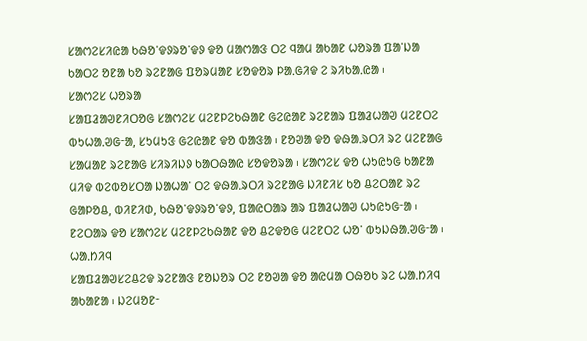ᱥᱟᱬᱮᱥᱤᱭᱟ ᱠᱷᱚᱸᱫᱽᱨᱚᱸᱫᱽ ᱫᱚ ᱢᱟᱬᱟᱝ ᱛᱮ ᱧᱟᱢ ᱟᱠᱟᱱ ᱦᱚᱨᱟ ᱯᱟᱸᱡᱟ ᱠᱟᱛᱮ ᱚᱱᱟ ᱠᱚ ᱨᱮᱱᱟᱜ ᱯᱚᱨᱢᱟᱱ ᱥᱚᱫᱚᱨ ᱞᱟᱹᱜᱤᱫ ᱮ ᱨᱤᱠᱟᱹᱭᱟ ᱾
ᱥᱟᱬᱮᱥ ᱦᱚᱨᱟ
ᱥᱟᱯᱲᱟᱣᱱᱤᱛᱚᱜ ᱥᱟᱬᱮᱥ ᱢᱮᱱᱞᱮᱠᱷᱟᱱ ᱜᱮᱭᱟᱱ ᱨᱮᱱᱟᱨ ᱯᱟᱲᱦᱟᱣ ᱢᱮᱱᱛᱮ ᱵᱩᱦᱟᱹᱣᱜᱼᱟ, ᱥᱩᱢᱩᱝ ᱜᱮᱭᱟᱱ ᱫᱚ ᱵᱟᱝᱟ ᱾ ᱱᱚᱣᱟ ᱫᱚ ᱫᱷᱟᱹᱨᱛᱤ ᱨᱮ ᱢᱮᱱᱟᱜ ᱥᱟᱢᱟᱱ ᱨᱮᱱᱟᱜ ᱥᱤᱨᱤᱡᱽ ᱠᱟᱛᱷᱟᱭ ᱥᱚᱫᱚᱨᱟ ᱾ ᱥᱟᱬᱮᱥ ᱫᱚ ᱦᱩᱭᱩᱜ ᱠᱟᱱᱟ ᱢᱤᱫ ᱵᱮᱵᱚᱥᱛᱟ ᱡᱟᱦᱟᱸ ᱛᱮ ᱫᱷᱟᱹᱨᱛᱤ ᱨᱮᱱᱟᱜ ᱡᱤᱱᱤᱥ ᱠᱚ ᱪᱮᱛᱟᱱ ᱨᱮ ᱜᱟᱞᱚᱪ, ᱵᱤᱱᱤᱰ, ᱠᱷᱚᱸᱫᱽᱨᱚᱸᱫᱽ, ᱯᱟᱭᱛᱟᱨ ᱟᱨ ᱯᱟᱲᱦᱟᱣ ᱦᱩᱭᱩᱜᱼᱟ ᱾ ᱱᱮᱛᱟᱨ ᱫᱚ ᱥᱟᱬᱮᱥ ᱢᱮᱱᱞᱮᱠᱷᱟᱱ ᱫᱚ ᱪᱮᱫᱚᱜ ᱢᱮᱱᱛᱮ ᱦᱚᱸ ᱵᱩᱡᱷᱟᱹᱣᱜᱼᱟ ᱾
ᱦᱟᱹᱴᱤᱧ
ᱥᱟᱯᱲᱟᱣᱥᱮᱪᱮᱫ ᱨᱮᱱᱟᱝ ᱱᱚᱡᱚᱨ ᱛᱮ ᱱᱚᱣᱟ ᱫᱚ ᱟᱭᱢᱟ ᱛᱷᱚᱠ ᱨᱮ ᱦᱟᱹᱴᱤᱧ ᱟᱠᱟᱱᱟ ᱾ ᱡᱮᱢᱚᱱᱼ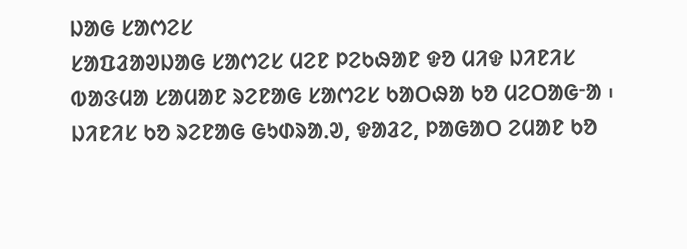ᱡᱟᱜ ᱥᱟᱬᱮᱥ
ᱥᱟᱯᱲᱟᱣᱡᱟᱜ ᱥᱟᱬᱮᱥ ᱢᱮᱱ ᱞᱮᱠᱷᱟᱱ ᱫᱚ ᱢᱤᱫ ᱡᱤᱱᱤᱥ ᱵᱟᱝᱢᱟ ᱥᱟᱢᱟᱱ ᱨᱮᱱᱟᱜ ᱥᱟᱬᱮᱥ ᱠᱟᱛᱷᱟ ᱠᱚ ᱢᱮᱛᱟᱜᱼᱟ ᱾ ᱡᱤᱱᱤᱥ ᱠᱚ ᱨᱮᱱᱟᱜ ᱜᱩᱰᱨᱟᱹᱣ, ᱫᱟᱲᱮ, ᱞᱟᱜᱟᱛ ᱮᱢᱟᱱ ᱠᱚ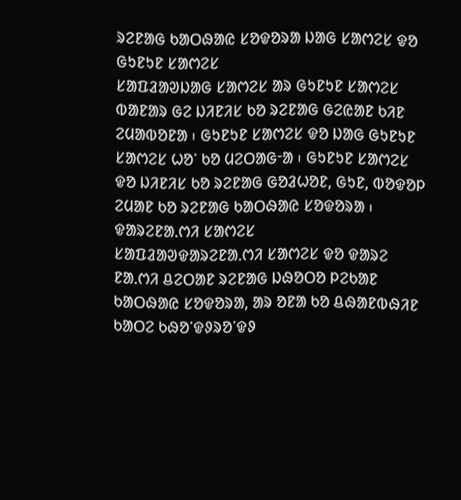ᱨᱮᱱᱟᱜ ᱠᱟᱛᱷᱟᱭ ᱥᱚᱫᱚᱨᱟ ᱡᱟᱜ ᱥᱟᱬᱮᱥ ᱫᱚ
ᱜᱩᱱᱩᱱ ᱥᱟᱬᱮᱥ
ᱥᱟᱯᱲᱟᱣᱡᱟᱜ ᱥᱟᱬᱮᱥ ᱟᱨ ᱜᱩᱱᱩᱱ ᱥᱟᱬᱮᱥ ᱵᱟᱱᱟᱨ ᱜᱮ ᱡᱤᱱᱤᱥ ᱠᱚ ᱨᱮᱱᱟᱜ ᱜᱮᱭᱟᱱ ᱠᱤᱱ ᱮᱢᱟᱵᱚᱱᱟ ᱾ ᱜᱩᱱᱩᱱ ᱥᱟᱬᱮᱥ ᱫᱚ ᱡᱟᱜ ᱜᱩᱱᱩᱱ ᱥᱟᱬᱮᱥ ᱦᱚᱸ ᱠᱚ ᱢᱮᱛᱟᱜᱼᱟ ᱾ ᱜᱩᱱᱩᱱ ᱥᱟᱬᱮᱥ ᱫᱚ ᱡᱤᱱᱤᱥ ᱠᱚ ᱨᱮᱱᱟᱜ ᱜᱚᱲᱦᱚᱱ, ᱜᱩᱱ, ᱵᱚᱫᱚᱞ ᱮᱢᱟᱱ ᱠᱚ ᱨᱮᱱᱟᱜ ᱠᱟᱛᱷᱟᱭ ᱥᱚᱫᱚᱨᱟ ᱾
ᱫᱟᱨᱮᱱᱟᱹᱬᱤ ᱥᱟᱬᱮᱥ
ᱥᱟᱯᱲᱟᱣᱫᱟᱨᱮᱱᱟᱹᱬᱤ ᱥᱟᱬᱮᱥ ᱫᱚ ᱫᱟᱨᱮ ᱱᱟᱹᱬᱤ ᱪᱮᱛᱟᱱ ᱨᱮᱱᱟᱜ ᱡᱷᱚᱛᱚ ᱞᱮᱠᱟᱱ ᱠᱟᱛᱷᱟᱭ ᱥᱚᱫᱚᱨᱟ, ᱟᱨ ᱚᱱᱟ ᱠᱚ ᱪᱷᱟᱱᱵᱷᱤᱱ ᱠᱟᱛᱮ ᱠᱷᱚᱸᱫᱽᱨᱚᱸᱫᱽ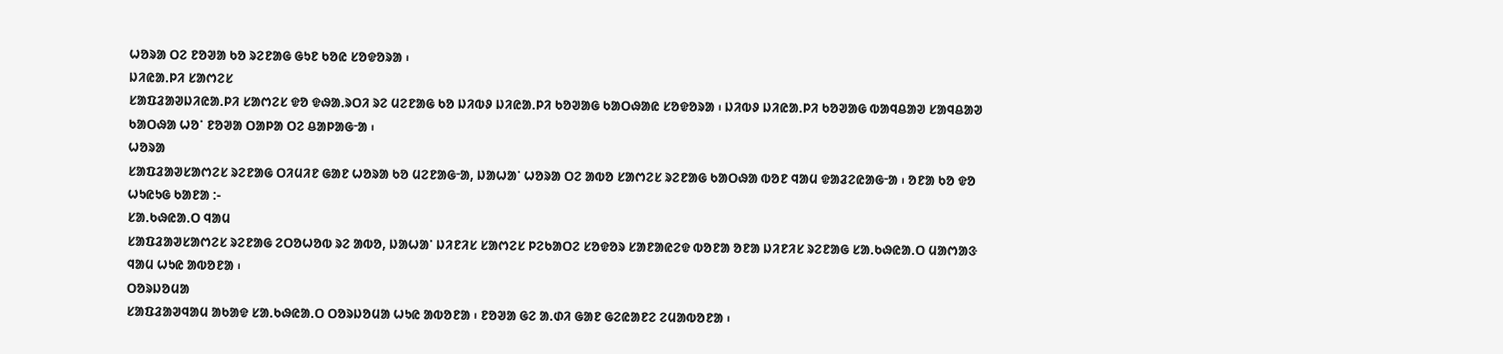ᱦᱚᱨᱟ ᱛᱮ ᱱᱚᱣᱟ ᱠᱚ ᱨᱮᱱᱟᱜ ᱜᱩᱱ ᱠᱚᱭ ᱥᱚᱫᱚᱨᱟ ᱾
ᱡᱤᱭᱟᱹᱞᱤ ᱥᱟᱬᱮᱥ
ᱥᱟᱯᱲᱟᱣᱡᱤᱭᱟᱹᱞᱤ ᱥᱟᱬᱮᱥ ᱫᱚ ᱫᱷᱟᱹᱨᱛᱤ ᱨᱮ ᱢᱮᱱᱟᱜ ᱠᱚ ᱡᱤᱵᱽ ᱡᱤᱭᱟᱹᱞᱤ ᱠᱚᱣᱟᱜ ᱠᱟᱛᱷᱟᱭ ᱥᱚᱫᱚᱨᱟ ᱾ ᱡᱤᱵᱽ ᱡᱤᱭᱟᱹᱞᱤ ᱠᱚᱣᱟᱜ ᱵᱟᱧᱪᱟᱣ ᱥᱟᱧᱪᱟᱣ ᱠᱟᱛᱷᱟ ᱦᱚᱸ ᱱᱚᱣᱟ ᱛᱟᱞᱟ ᱛᱮ ᱪᱟᱞᱟᱜᱼᱟ ᱾
ᱦᱚᱨᱟ
ᱥᱟᱯᱲᱟᱣᱥᱟᱬᱮᱥ ᱨᱮᱱᱟᱜ ᱛᱤᱢᱤᱱ ᱜᱟᱱ ᱦᱚᱨᱟ ᱠᱚ ᱢᱮᱱᱟᱜᱼᱟ, ᱡᱟᱦᱟᱸ ᱦᱚᱨᱟ ᱛᱮ ᱟᱵᱚ ᱥᱟᱬᱮᱥ ᱨᱮᱱᱟᱜ ᱠᱟᱛᱷᱟ ᱵᱚᱱ ᱧᱟᱢ ᱫᱟᱲᱮᱭᱟᱜᱼᱟ ᱾ ᱚᱱᱟ ᱠᱚ ᱫᱚ ᱦᱩᱭᱩᱜ ᱠᱟᱱᱟ :-
ᱥᱟᱹᱠᱷᱭᱟᱹᱛ ᱧᱟᱢ
ᱥᱟᱯᱲᱟᱣᱥᱟᱬᱮᱥ ᱨᱮᱱᱟᱜ ᱮᱛᱚᱦᱚᱵ ᱨᱮ ᱟᱵᱚ, ᱡᱟᱦᱟᱸ ᱡᱤᱱᱤᱥ ᱥᱟᱬᱮᱥ ᱞᱮᱠᱟᱛᱮ ᱥᱚᱫᱚᱨ ᱥᱟᱱᱟᱭᱮᱫ ᱵᱚᱱᱟ ᱚᱱᱟ ᱡᱤᱱᱤᱥ ᱨᱮᱱᱟᱜ ᱥᱟᱹᱠᱷᱭᱟᱹᱛ ᱢᱟᱬᱟᱝ ᱧᱟᱢ ᱦᱩᱭ ᱟᱵᱚᱱᱟ ᱾
ᱛᱚᱨᱡᱚᱢᱟ
ᱥᱟᱯᱲᱟᱣᱧᱟᱢ ᱟᱠᱟᱫ ᱥᱟᱹᱠᱷᱭᱟᱹᱛ ᱛᱚᱨᱡᱚᱢᱟ ᱦᱩᱭ ᱟᱵᱚᱱᱟ ᱾ ᱱᱚᱣᱟ ᱜᱮ ᱟᱹᱰᱤ ᱜᱟᱱ ᱜᱮᱭᱟᱱᱮ ᱮᱢᱟᱵᱚᱱᱟ ᱾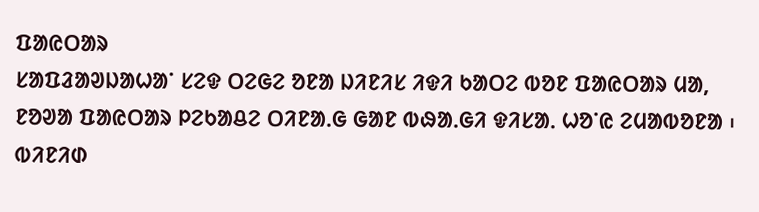ᱯᱟᱭᱛᱟᱨ
ᱥᱟᱯᱲᱟᱣᱡᱟᱦᱟᱸ ᱥᱮᱫ ᱛᱮᱜᱮ ᱚᱱᱟ ᱡᱤᱱᱤᱥ ᱤᱫᱤ ᱠᱟᱛᱮ ᱵᱚᱱ ᱯᱟᱭᱛᱟᱨ ᱢᱟ, ᱱᱚᱣᱟ ᱯᱟᱭᱛᱟᱨ ᱞᱮᱠᱟᱪᱮ ᱛᱤᱱᱟᱹᱜ ᱜᱟᱱ ᱵᱷᱟᱹᱜᱤ ᱫᱤᱥᱟᱹ ᱦᱚᱸᱭ ᱮᱢᱟᱵᱚᱱᱟ ᱾
ᱵᱤᱱᱤᱰ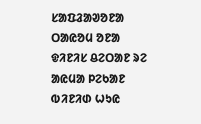ᱥᱟᱯᱲᱟᱣᱚᱱᱟ ᱛᱟᱭᱚᱢ ᱚᱱᱟ ᱫᱤᱱᱤᱥ ᱪᱮᱛᱟᱱ ᱨᱮ ᱟᱭᱢᱟ ᱞᱮᱠᱟᱱ ᱵᱤᱱᱤᱰ ᱦᱩᱭ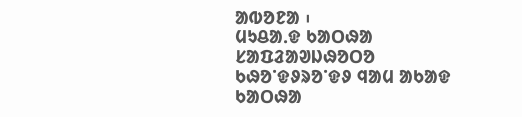ᱟᱵᱚᱱᱟ ᱾
ᱢᱩᱪᱟᱹᱫ ᱠᱟᱛᱷᱟ
ᱥᱟᱯᱲᱟᱣᱡᱷᱚᱛᱚ ᱠᱷᱚᱸᱫᱽᱨᱚᱸᱫᱽ ᱧᱟᱢ ᱟᱠᱟᱫ ᱠᱟᱛᱷᱟ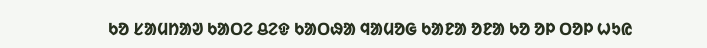ᱠᱚ ᱥᱟᱢᱴᱟᱣ ᱠᱟᱛᱮ ᱪᱮᱫ ᱠᱟᱛᱷᱟ ᱧᱟᱢᱚᱜ ᱠᱟᱱᱟ ᱚᱱᱟ ᱠᱚ ᱚᱞ ᱛᱚᱞ ᱦᱩᱭ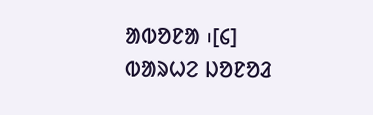ᱟᱵᱚᱱᱟ ᱾[᱔]
ᱵᱟᱨᱦᱮ ᱡᱚᱱᱚᱲ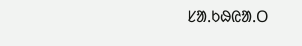ᱥᱟᱹᱠᱷᱭᱟᱹᱛ